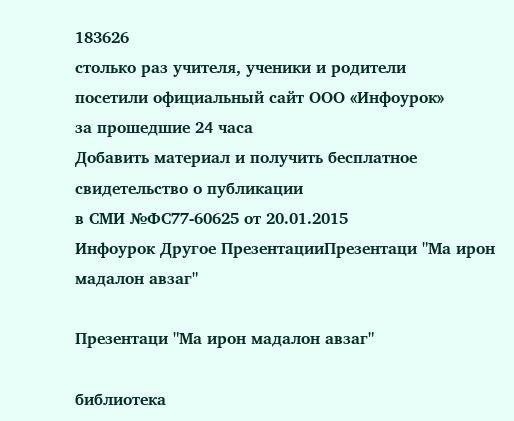183626
столько раз учителя, ученики и родители
посетили официальный сайт ООО «Инфоурок»
за прошедшие 24 часа
Добавить материал и получить бесплатное
свидетельство о публикации
в СМИ №ФС77-60625 от 20.01.2015
Инфоурок Другое ПрезентацииПрезентаци "Ма ирон мадалон авзаг"

Презентаци "Ма ирон мадалон авзаг"

библиотека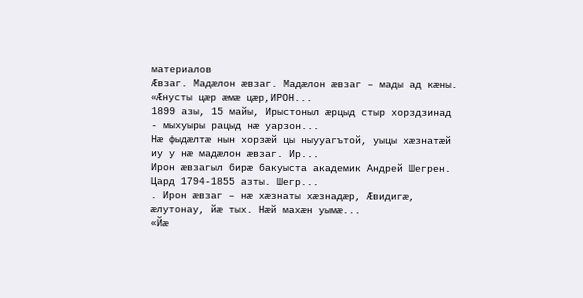материалов
Æвзаг. Мадæлон æвзаг. Мадæлон æвзаг – мады ад кæны. «Æнусты цæр æмæ цæр,ИРОН...
1899 азы, 15 майы, Ирыстоныл æрцыд стыр хорздзинад - мыхуыры рацыд нæ уарзон...
Нæ фыдæлтæ нын хорзæй цы ныууагътой, уыцы хæзнатæй иу у нæ мадæлон æвзаг. Ир...
Ирон æвзагыл бирæ бакуыста академик Андрей Шегрен. Цард 1794-1855 азты. Шегр...
. Ирон æвзаг – нæ хæзнаты хæзнадæр, Æвидигæ, æлутонау, йæ тых. Нæй махæн уымæ...
«Йæ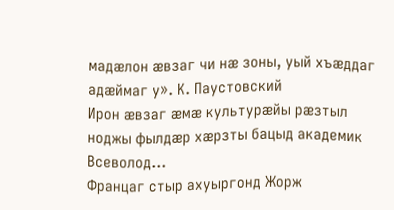мадæлон æвзаг чи нæ зоны, уый хъæддаг адæймаг у». К. Паустовский
Ирон æвзаг æмæ культурæйы рæзтыл ноджы фылдæр хæрзты бацыд академик Всеволод...
Францаг стыр ахуыргонд Жорж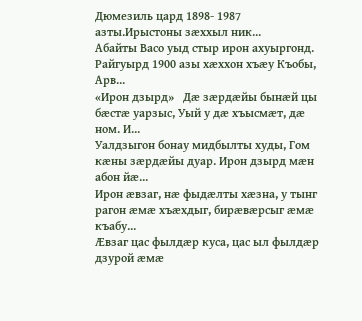Дюмезиль цард 1898- 1987 азты.Ирыстоны зæххыл ник...
Абайты Васо уыд стыр ирон ахуыргонд. Райгуырд 1900 азы хæххон хъæу Къобы, Арв...
«Ирон дзырд»   Дæ зæрдæйы бынæй цы бæстæ уарзыс, Уый у дæ хъысмæт, дæ ном. И...
Уалдзыгон бонау мидбылты худы, Гом кæны зæрдæйы дуар. Ирон дзырд мæн абон йæ...
Ирон æвзаг, нæ фыдæлты хæзна, у тынг рагон æмæ хъæхдыг, бирæвæрсыг æмæ къабу...
Æвзаг цас фылдæр куса, цас ыл фылдæр дзурой æмæ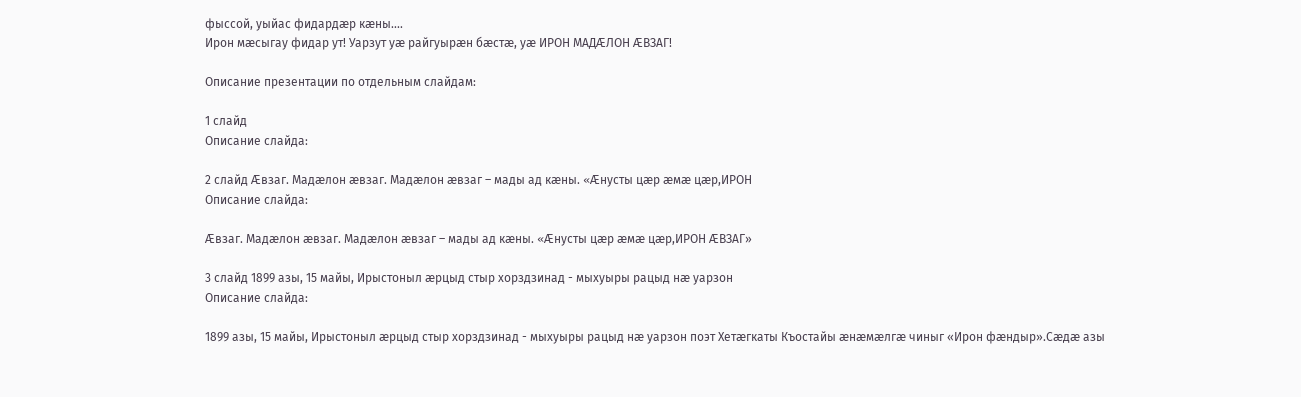фыссой, уыйас фидардæр кæны....
Ирон мæсыгау фидар ут! Уарзут уæ райгуырæн бæстæ, уæ ИРОН МАДÆЛОН ÆВЗАГ!

Описание презентации по отдельным слайдам:

1 слайд
Описание слайда:

2 слайд Æвзаг. Мадæлон æвзаг. Мадæлон æвзаг – мады ад кæны. «Æнусты цæр æмæ цæр,ИРОН
Описание слайда:

Æвзаг. Мадæлон æвзаг. Мадæлон æвзаг – мады ад кæны. «Æнусты цæр æмæ цæр,ИРОН ÆВЗАГ»

3 слайд 1899 азы, 15 майы, Ирыстоныл æрцыд стыр хорздзинад - мыхуыры рацыд нæ уарзон
Описание слайда:

1899 азы, 15 майы, Ирыстоныл æрцыд стыр хорздзинад - мыхуыры рацыд нæ уарзон поэт Хетæгкаты Къостайы æнæмæлгæ чиныг «Ирон фæндыр».Сæдæ азы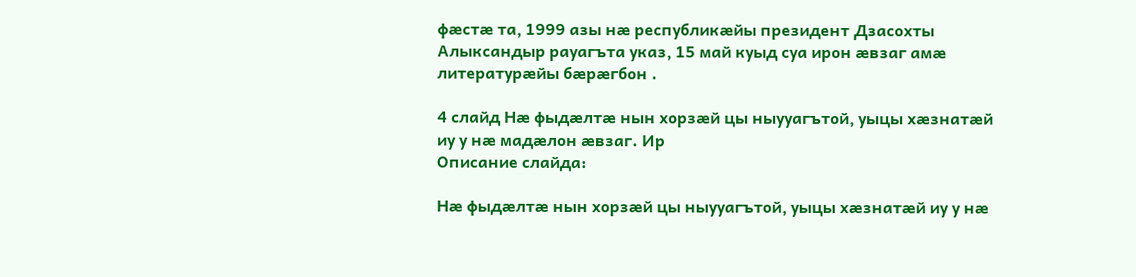фæстæ та, 1999 азы нæ республикæйы президент Дзасохты Алыксандыр рауагъта указ, 15 май куыд суа ирон æвзаг амæ литературæйы бæрæгбон .

4 слайд Нæ фыдæлтæ нын хорзæй цы ныууагътой, уыцы хæзнатæй иу у нæ мадæлон æвзаг. Ир
Описание слайда:

Нæ фыдæлтæ нын хорзæй цы ныууагътой, уыцы хæзнатæй иу у нæ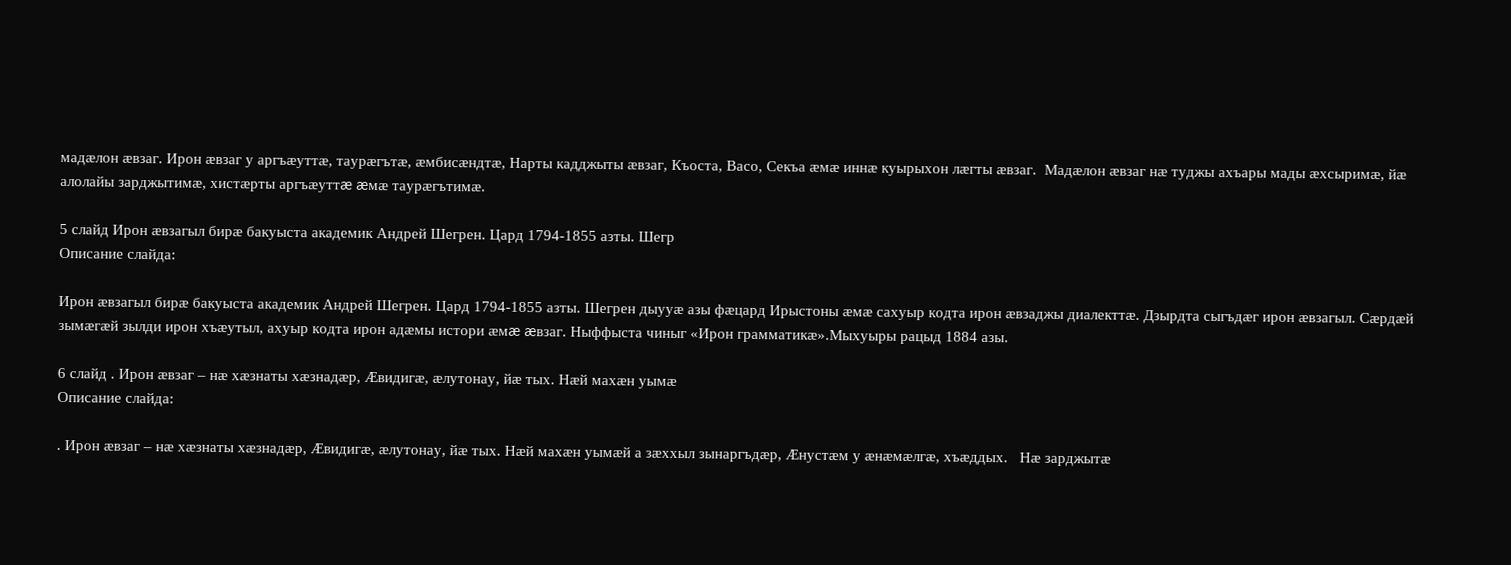мадæлон æвзаг. Ирон æвзаг у аргъæуттæ, таурæгътæ, æмбисæндтæ, Нарты кадджыты æвзаг, Къоста, Васо, Секъа æмæ иннæ куырыхон лæгты æвзаг.  Мадæлон æвзаг нæ туджы ахъары мады æхсыримæ, йæ алолайы зарджытимæ, хистæрты аргъæуттæ æмæ таурæгътимæ.

5 слайд Ирон æвзагыл бирæ бакуыста академик Андрей Шегрен. Цард 1794-1855 азты. Шегр
Описание слайда:

Ирон æвзагыл бирæ бакуыста академик Андрей Шегрен. Цард 1794-1855 азты. Шегрен дыууæ азы фæцард Ирыстоны æмæ сахуыр кодта ирон æвзаджы диалекттæ. Дзырдта сыгъдæг ирон æвзагыл. Сæрдæй зымæгæй зылди ирон хъæутыл, ахуыр кодта ирон адæмы истори æмæ æвзаг. Ныффыста чиныг «Ирон грамматикæ».Мыхуыры рацыд 1884 азы.

6 слайд . Ирон æвзаг – нæ хæзнаты хæзнадæр, Æвидигæ, æлутонау, йæ тых. Нæй махæн уымæ
Описание слайда:

. Ирон æвзаг – нæ хæзнаты хæзнадæр, Æвидигæ, æлутонау, йæ тых. Нæй махæн уымæй а зæххыл зынаргъдæр, Æнустæм у æнæмæлгæ, хъæддых.   Нæ зарджытæ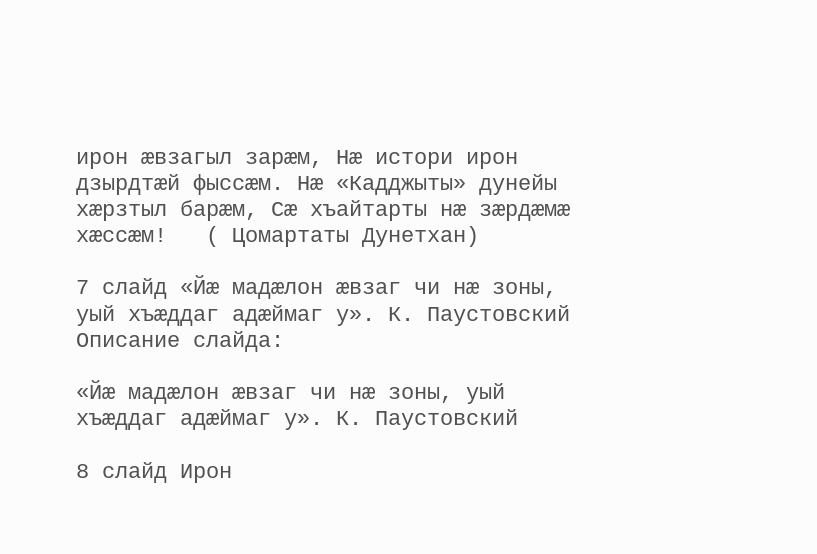ирон æвзагыл зарæм, Нæ истори ирон дзырдтæй фыссæм. Нæ «Кадджыты» дунейы хæрзтыл барæм, Сæ хъайтарты нæ зæрдæмæ хæссæм!   ( Цомартаты Дунетхан)

7 слайд «Йæ мадæлон æвзаг чи нæ зоны, уый хъæддаг адæймаг у». К. Паустовский
Описание слайда:

«Йæ мадæлон æвзаг чи нæ зоны, уый хъæддаг адæймаг у». К. Паустовский

8 слайд Ирон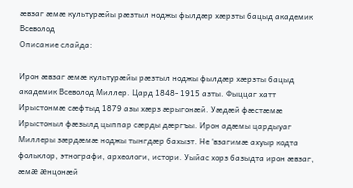æвзаг æмæ культурæйы рæзтыл ноджы фылдæр хæрзты бацыд академик Всеволод
Описание слайда:

Ирон æвзаг æмæ культурæйы рæзтыл ноджы фылдæр хæрзты бацыд академик Всеволод Миллер. Цард 1848- 1915 азты. Фыццаг хатт Ирыстонмæ сæфтыд 1879 азы хæрз æрыгонæй. Уæдæй фæстæмæ Ирыстоныл фæзылд цыппар сæрды дæргъы. Ирон адæмы цардыуаг Миллеры зæрдæмæ ноджы тынгдæр бахызт. Не ‘взагимæ ахуыр кодта фольклор, этнографи, археологи, истори. Уыйас хорз базыдта ирон æвзаг, æмæ æнцонæй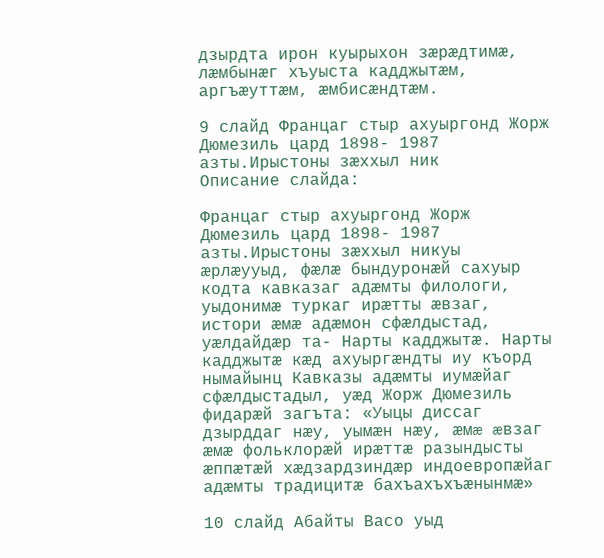дзырдта ирон куырыхон зæрæдтимæ, лæмбынæг хъуыста кадджытæм, аргъæуттæм, æмбисæндтæм.

9 слайд Францаг стыр ахуыргонд Жорж Дюмезиль цард 1898- 1987 азты.Ирыстоны зæххыл ник
Описание слайда:

Францаг стыр ахуыргонд Жорж Дюмезиль цард 1898- 1987 азты.Ирыстоны зæххыл никуы æрлæууыд, фæлæ бындуронæй сахуыр кодта кавказаг адæмты филологи, уыдонимæ туркаг ирæтты æвзаг, истори æмæ адæмон сфæлдыстад, уæлдайдæр та- Нарты кадджытæ. Нарты кадджытæ кæд ахуыргæндты иу къорд нымайынц Кавказы адæмты иумæйаг сфæлдыстадыл, уæд Жорж Дюмезиль фидарæй загъта: «Уыцы диссаг дзырддаг нæу, уымæн нæу, æмæ æвзаг æмæ фольклорæй ирæттæ разындысты æппæтæй хæдзардзиндæр индоевропæйаг адæмты традицитæ бахъахъхъæнынмæ»

10 слайд Абайты Васо уыд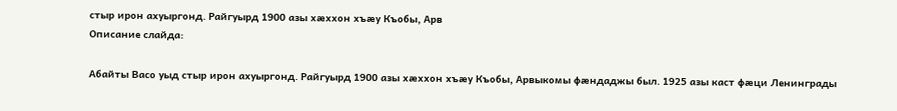стыр ирон ахуыргонд. Райгуырд 1900 азы хæххон хъæу Къобы, Арв
Описание слайда:

Абайты Васо уыд стыр ирон ахуыргонд. Райгуырд 1900 азы хæххон хъæу Къобы, Арвыкомы фæндаджы был. 1925 азы каст фæци Ленинграды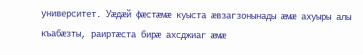университет. Уæдæй фæстæмæ куыста æвзагзонынады æмæ ахуыры алы къабæзты, раиртæста бирæ ахсджиаг æмæ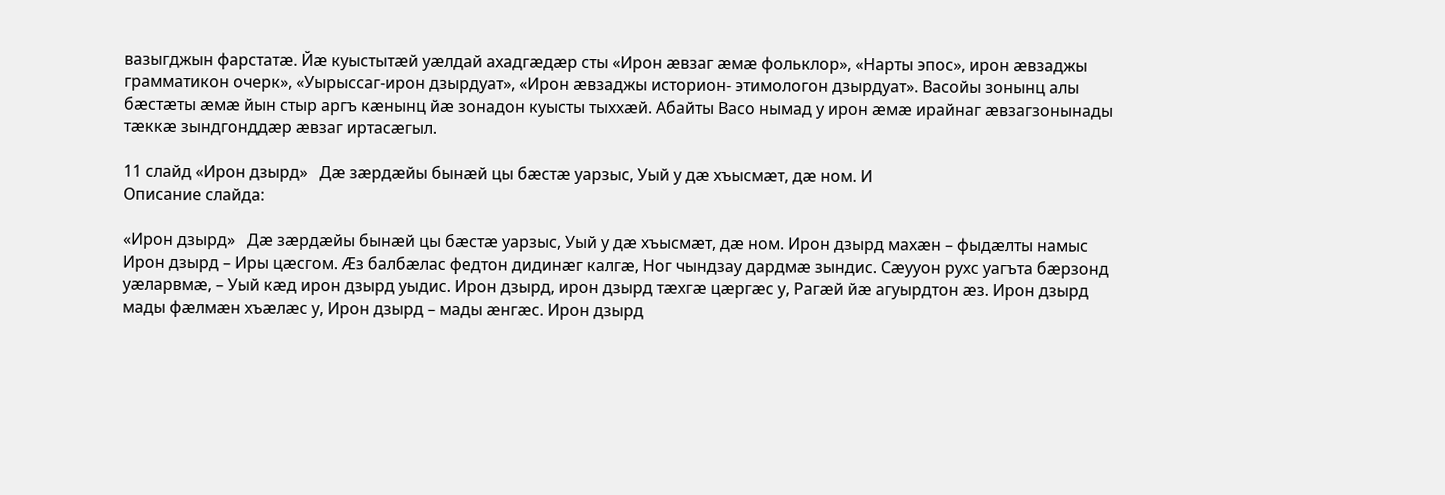вазыгджын фарстатæ. Йæ куыстытæй уæлдай ахадгæдæр сты «Ирон æвзаг æмæ фольклор», «Нарты эпос», ирон æвзаджы грамматикон очерк», «Уырыссаг-ирон дзырдуат», «Ирон æвзаджы историон- этимологон дзырдуат». Васойы зонынц алы бæстæты æмæ йын стыр аргъ кæнынц йæ зонадон куысты тыххæй. Абайты Васо нымад у ирон æмæ ирайнаг æвзагзонынады тæккæ зындгонддæр æвзаг иртасæгыл.

11 слайд «Ирон дзырд»   Дæ зæрдæйы бынæй цы бæстæ уарзыс, Уый у дæ хъысмæт, дæ ном. И
Описание слайда:

«Ирон дзырд»   Дæ зæрдæйы бынæй цы бæстæ уарзыс, Уый у дæ хъысмæт, дæ ном. Ирон дзырд махæн – фыдæлты намыс Ирон дзырд – Иры цæсгом. Æз балбæлас федтон дидинæг калгæ, Ног чындзау дардмæ зындис. Сæууон рухс уагъта бæрзонд уæларвмæ, – Уый кæд ирон дзырд уыдис. Ирон дзырд, ирон дзырд тæхгæ цæргæс у, Рагæй йæ агуырдтон æз. Ирон дзырд мады фæлмæн хъæлæс у, Ирон дзырд – мады æнгæс. Ирон дзырд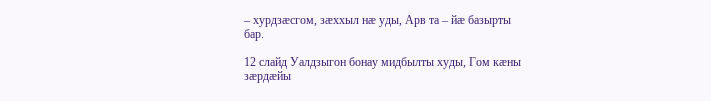– хурдзæсгом, зæххыл нæ уды, Арв та – йæ базырты бар.

12 слайд Уалдзыгон бонау мидбылты худы, Гом кæны зæрдæйы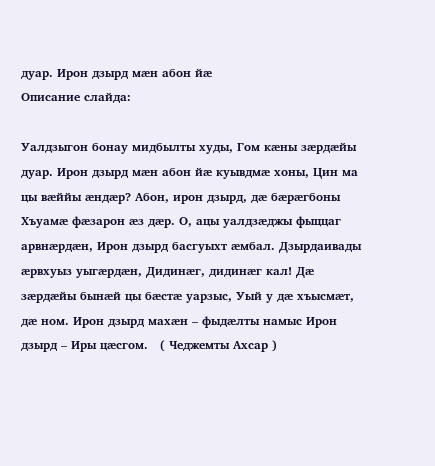дуар. Ирон дзырд мæн абон йæ
Описание слайда:

Уалдзыгон бонау мидбылты худы, Гом кæны зæрдæйы дуар. Ирон дзырд мæн абон йæ куывдмæ хоны, Цин ма цы вæййы æндæр? Абон, ирон дзырд, дæ бæрæгбоны Хъуамæ фæзарон æз дæр. О, ацы уалдзæджы фыццаг арвнæрдæн, Ирон дзырд басгуыхт æмбал. Дзырдаивады æрвхуыз уыгæрдæн, Дидинæг, дидинæг кал! Дæ зæрдæйы бынæй цы бæстæ уарзыс, Уый у дæ хъысмæт, дæ ном. Ирон дзырд махæн – фыдæлты намыс Ирон дзырд – Иры цæсгом.   ( Чеджемты Ахсар )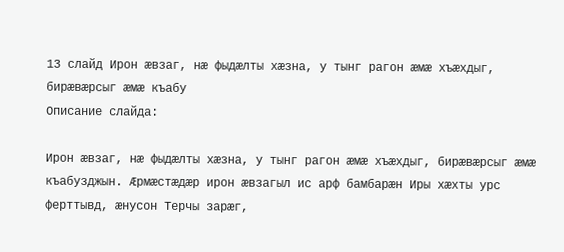13 слайд Ирон æвзаг, нæ фыдæлты хæзна, у тынг рагон æмæ хъæхдыг, бирæвæрсыг æмæ къабу
Описание слайда:

Ирон æвзаг, нæ фыдæлты хæзна, у тынг рагон æмæ хъæхдыг, бирæвæрсыг æмæ къабузджын. Æрмæстæдæр ирон æвзагыл ис арф бамбарæн Иры хæхты урс ферттывд, æнусон Терчы зарæг,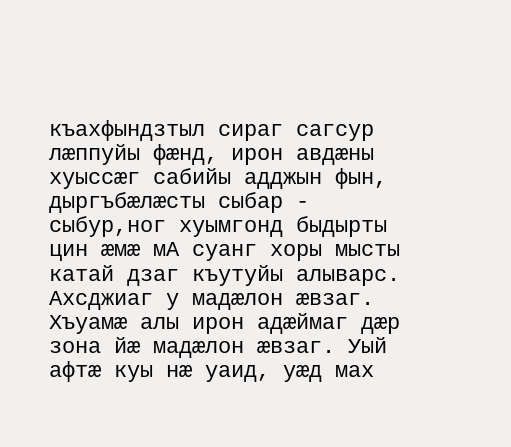къахфындзтыл сираг сагсур лæппуйы фæнд, ирон авдæны хуыссæг сабийы адджын фын, дыргъбæлæсты сыбар - сыбур,ног хуымгонд быдырты цин æмæ мА суанг хоры мысты катай дзаг къутуйы алыварс. Ахсджиаг у мадæлон æвзаг. Хъуамæ алы ирон адæймаг дæр зона йæ мадæлон æвзаг. Уый афтæ куы нæ уаид, уæд мах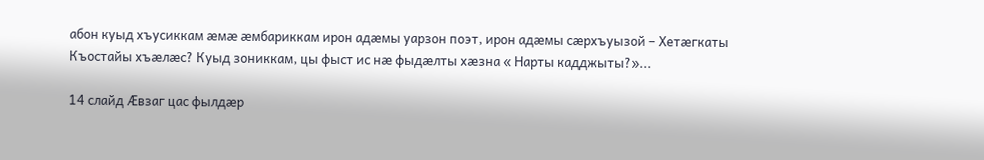абон куыд хъусиккам æмæ æмбариккам ирон адæмы уарзон поэт, ирон адæмы сæрхъуызой – Хетæгкаты Къостайы хъæлæс? Куыд зониккам, цы фыст ис нæ фыдæлты хæзна « Нарты кадджыты?»...

14 слайд Æвзаг цас фылдæр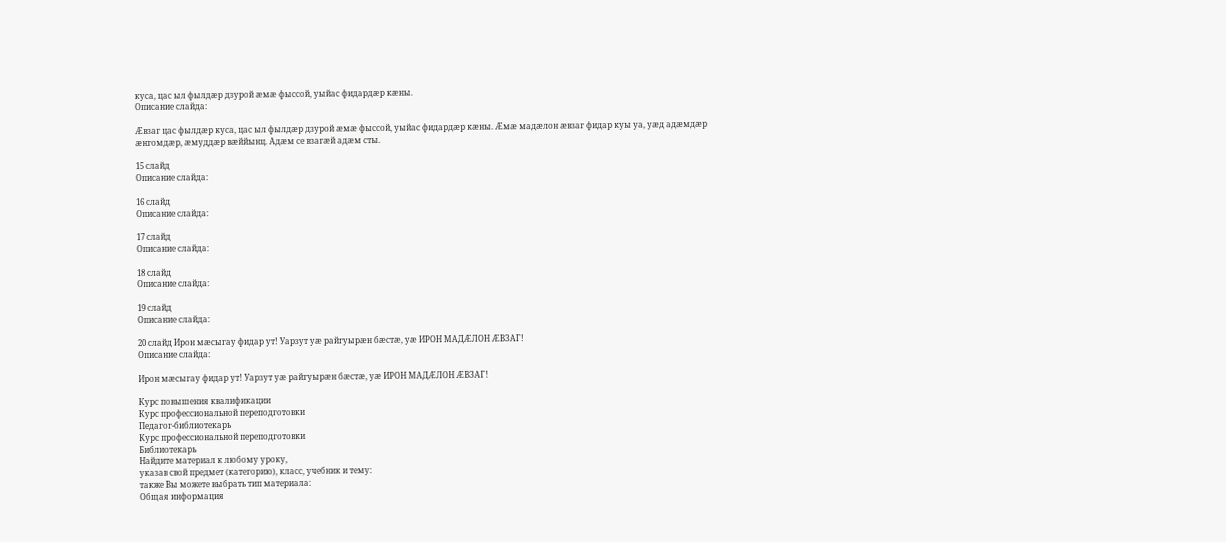куса, цас ыл фылдæр дзурой æмæ фыссой, уыйас фидардæр кæны.
Описание слайда:

Æвзаг цас фылдæр куса, цас ыл фылдæр дзурой æмæ фыссой, уыйас фидардæр кæны. Æмæ мадæлон æвзаг фидар куы уа, уæд адæмдæр æнгомдæр, æмуддæр вæййынц. Адæм се взагæй адæм сты.

15 слайд
Описание слайда:

16 слайд
Описание слайда:

17 слайд
Описание слайда:

18 слайд
Описание слайда:

19 слайд
Описание слайда:

20 слайд Ирон мæсыгау фидар ут! Уарзут уæ райгуырæн бæстæ, уæ ИРОН МАДÆЛОН ÆВЗАГ!
Описание слайда:

Ирон мæсыгау фидар ут! Уарзут уæ райгуырæн бæстæ, уæ ИРОН МАДÆЛОН ÆВЗАГ!

Курс повышения квалификации
Курс профессиональной переподготовки
Педагог-библиотекарь
Курс профессиональной переподготовки
Библиотекарь
Найдите материал к любому уроку,
указав свой предмет (категорию), класс, учебник и тему:
также Вы можете выбрать тип материала:
Общая информация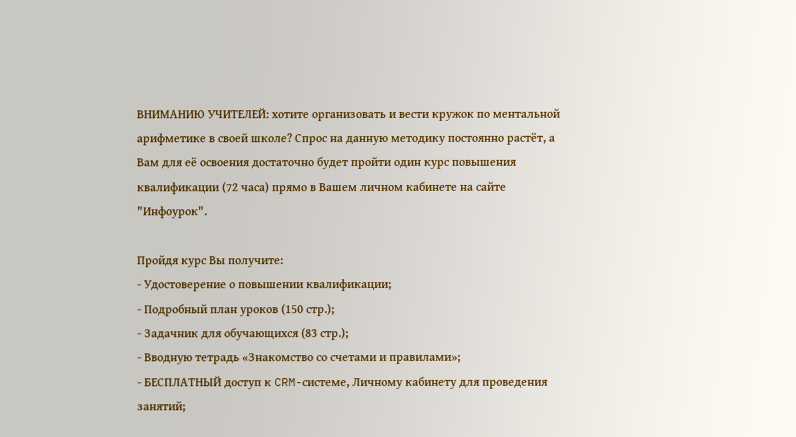ВНИМАНИЮ УЧИТЕЛЕЙ: хотите организовать и вести кружок по ментальной арифметике в своей школе? Спрос на данную методику постоянно растёт, а Вам для её освоения достаточно будет пройти один курс повышения квалификации (72 часа) прямо в Вашем личном кабинете на сайте "Инфоурок".

Пройдя курс Вы получите:
- Удостоверение о повышении квалификации;
- Подробный план уроков (150 стр.);
- Задачник для обучающихся (83 стр.);
- Вводную тетрадь «Знакомство со счетами и правилами»;
- БЕСПЛАТНЫЙ доступ к CRM-системе, Личному кабинету для проведения занятий;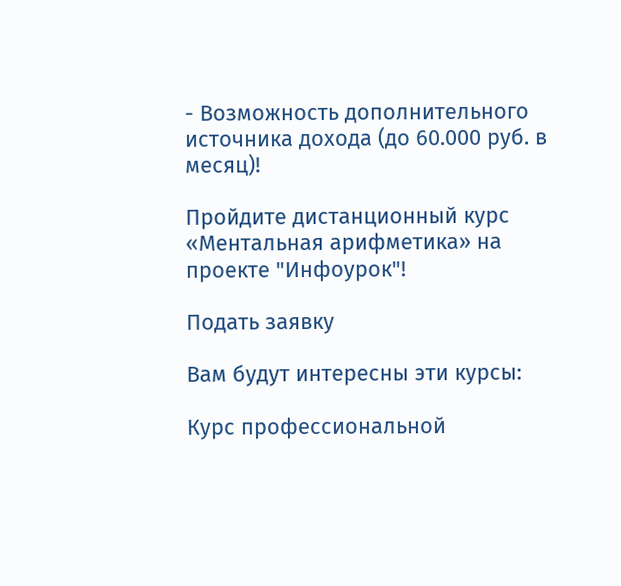- Возможность дополнительного источника дохода (до 60.000 руб. в месяц)!

Пройдите дистанционный курс «Ментальная арифметика» на проекте "Инфоурок"!

Подать заявку

Вам будут интересны эти курсы:

Курс профессиональной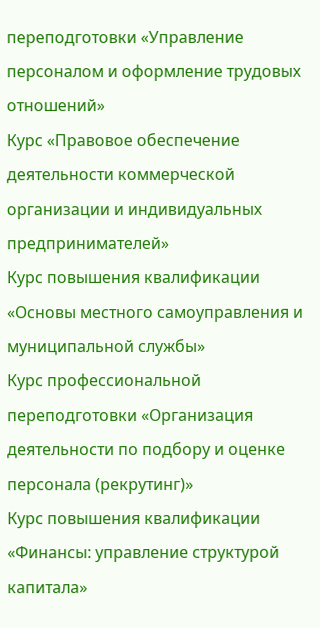переподготовки «Управление персоналом и оформление трудовых отношений»
Курс «Правовое обеспечение деятельности коммерческой организации и индивидуальных предпринимателей»
Курс повышения квалификации «Основы местного самоуправления и муниципальной службы»
Курс профессиональной переподготовки «Организация деятельности по подбору и оценке персонала (рекрутинг)»
Курс повышения квалификации «Финансы: управление структурой капитала»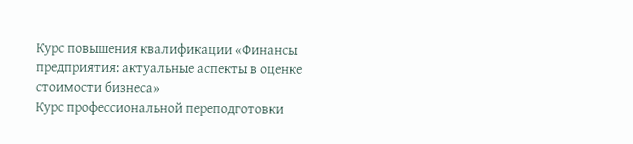Курс повышения квалификации «Финансы предприятия: актуальные аспекты в оценке стоимости бизнеса»
Курс профессиональной переподготовки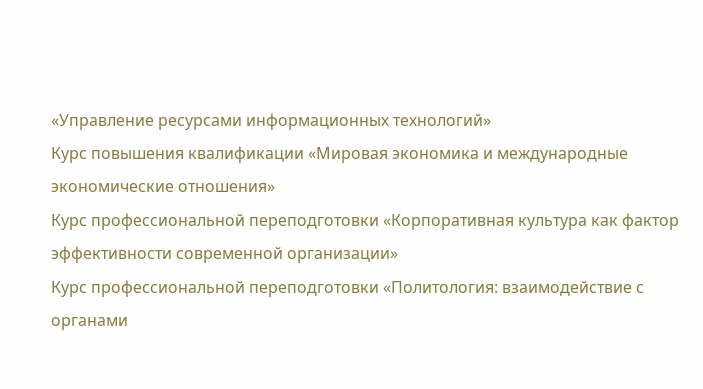«Управление ресурсами информационных технологий»
Курс повышения квалификации «Мировая экономика и международные экономические отношения»
Курс профессиональной переподготовки «Корпоративная культура как фактор эффективности современной организации»
Курс профессиональной переподготовки «Политология: взаимодействие с органами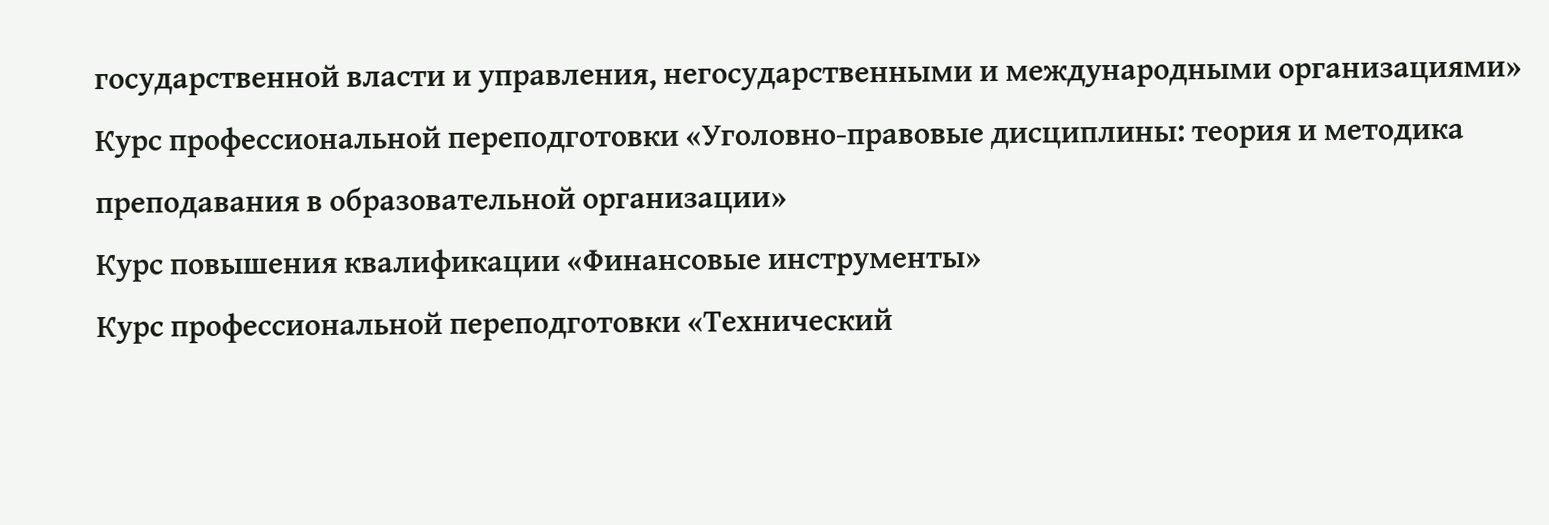государственной власти и управления, негосударственными и международными организациями»
Курс профессиональной переподготовки «Уголовно-правовые дисциплины: теория и методика преподавания в образовательной организации»
Курс повышения квалификации «Финансовые инструменты»
Курс профессиональной переподготовки «Технический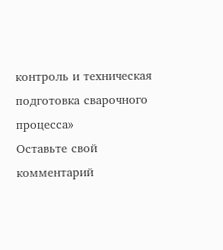контроль и техническая подготовка сварочного процесса»
Оставьте свой комментарий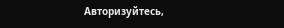Авторизуйтесь,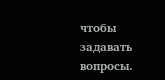чтобы задавать вопросы.